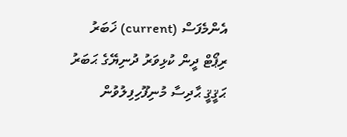އެންމެފަސް (current) ޚަބަރު ރިޕޯޓް ދީން ކުޅިވަރު ދުނިޔޭގެ ޙަބަރު ޙަޤީޤީ ޙާދިސާ މުނިފޫހިފިލުވުން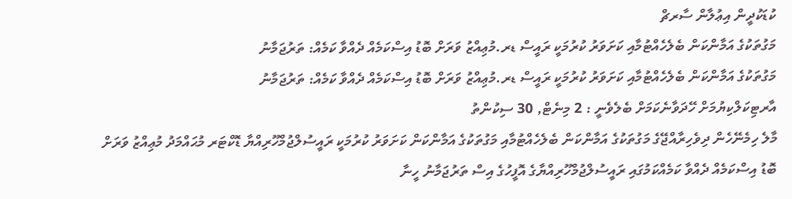ކުޑަކުދީން އިޢުލާން ސާރޗް
މަގުތަކުގެ އަމާންކަން ބެލެހެއްޓުމާއި ކަށަވަރު ކުރުމަކީ ރައީސް ޑރ.މުޢިއްޒު ވަރަށް ބޮޑު އިސްކަމެއް ދެއްވާ ކަމެއް: ތަރުޖަމާނު
މަގުތަކުގެ އަމާންކަން ބެލެހެއްޓުމާއި ކަށަވަރު ކުރުމަކީ ރައީސް ޑރ.މުޢިއްޒު ވަރަށް ބޮޑު އިސްކަމެއް ދެއްވާ ކަމެއް: ތަރުޖަމާނު
އާރޓިކަލްކިޔުމަށް ހޭދަވާނެކަމަށް ބެލެވެނީ : 2 މިނެޓް, 30 ސިކުންތު
މާލެ ހިމެނޭހެން ދިވެހިރާއްޖޭގެ މަގުތަކުގެ އަމާންކަން ބެލެހެއްޓުމާއި މަގުތަކުގެ އަމާންކަން ކަށަވަރު ކުރުމަކީ ރައީސުލްޖުމްހޫރިއްޔާ ޑޮކްޓަރ މުޙައްމަދު މުޢިއްޒު ވަރަށް ބޮޑު އިސްކަމެއް ދެއްވާ ކަމެއްކަމުގައި ރައީސުލްޖުމްހޫރިއްޔާގެ އޮފީހުގެ އިސް ތަރުޖަމާނު ހީނާ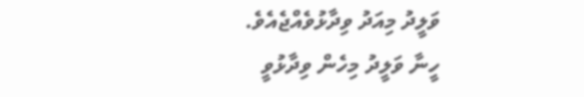ވަލީދު މިއަދު ވިދާޅުވެއްޖެއެވެ.
ހީނާ ވަލީދު މިހެން ވިދާޅުވީ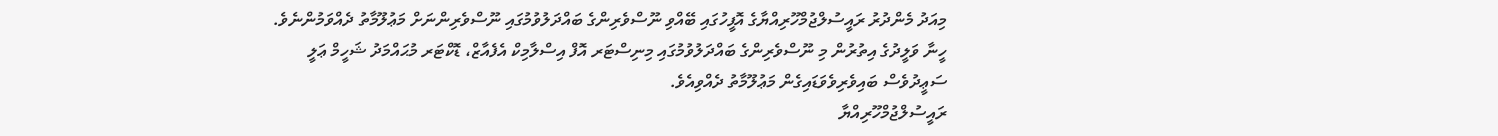މިއަދު މެންދުރު ރައީސުލްޖުމްހޫރިއްޔާގެ އޮފީހުގައި ބޭއްވި ނޫސްވެރިންގެ ބައްދަލުވުމުގައި ނޫސްވެރިންނަށް މަޢުލޫމާތު ދެއްވަމުންނެވެ. ހީނާ ވަލީދުގެ އިތުރުން މި ނޫސްވެރިންގެ ބައްދަލުވުމުގައި މިނިސްޓަރ އޮފް އިސްލާމިކް އެފެއާޒް، ޑޮކްޓަރ މުޙައްމަދު ޝަހީމް ޢަލީ ސަޢީދުވެސް ބައިވެރިވެވަޑައިގެން މަޢުލޫމާތު ދެއްވިއެވެ.
ރައީސުލްޖުމްހޫރިއްޔާ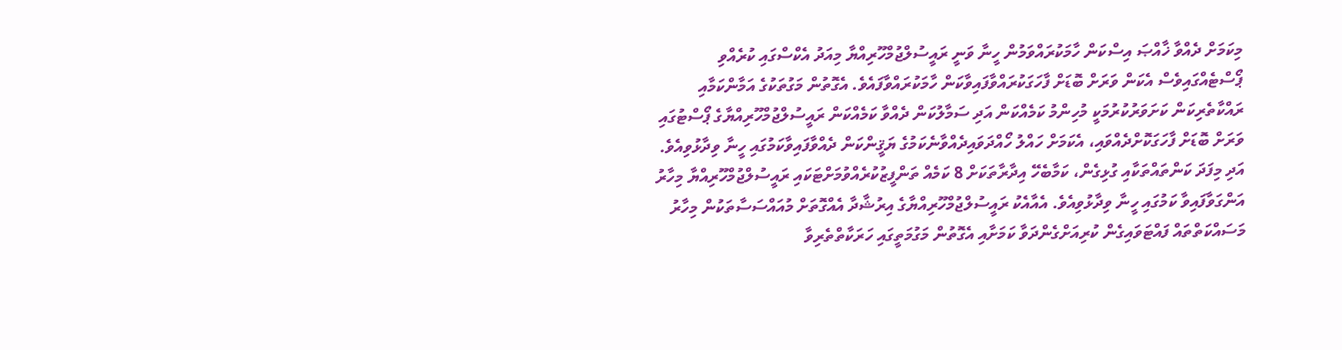މިކަމަށް ދެއްވާ ޚާއްޞަ އިސްކަން ހާމަކުރައްވަމުން ހީނާ ވަނީ ރައީސުލްޖުމްހޫރިއްޔާ މިއަދު އެކްސްގައި ކުރެއްވި ޕޯސްޓެއްގައިވެސް އެކަން ވަރަށް ބޮޑަށް ފާހަގަކުރައްވާފައިވާކަން ހާމަކުރައްވާފައެވެ. އެގޮތުން މަގުތަކުގެ އަމާންކަމާއި ރައްކާތެރިކަން ކަށަވަރުކުރުމަކީ މުހިންމު ކަމެއްކަން އަދި ސަމާލުކަން ދެއްވާ ކަމެއްކަން ރައީސުލްޖުމްހޫރިއްޔާގެ ޕޯސްޓުގައި ވަރަށް ބޮޑަށް ފާހަގަކޮށްދެއްވައި، އެކަމަށް ހައްލު ހޯއްދަވައިދެއްވާނެކަމުގެ ޔަޤީންކަން ދެއްވާފައިވާކަމުގައި ހީނާ ވިދާޅުވިއެވެ. އަދި މިފަދަ ކަންތައްތަކާއި ގުޅިގެން، ކަމާބެހޭ އިދާރާތަކަށް 8 ކަމެއް ތަންފީޒުކުރެއްވުމަށްޓަކައި ރައީސުލްޖުމްހޫރިއްޔާ މިހާރު އަންގަވާފައިވާ ކަމުގައި ހީނާ ވިދާޅުވިއެވެ. އެއާއެކު ރައީސުލްޖުމްހޫރިއްޔާގެ އިރުޝާދާ އެއްގޮތަށް މުއައްސަސާތަކުން މިހާރު މަސައްކަތްތައް ފައްޓަވައިގެން ކުރިއަށްގެންދަވާ ކަމަށާއި އެގޮތުން މަގުމަތީގައި ހަރަކާތްތެރިވާ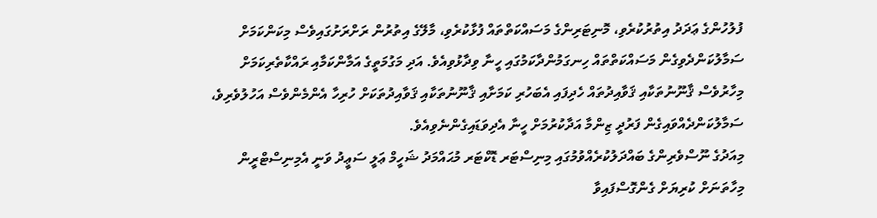ފުލުހުންގެ ޢަދަދު އިތުރުކުރެވި، މޮނިޓަރިންގެ މަސައްކަތްތައް ފުޅާކުރެވި، މާލޭގެ އިތުރުން ރަށްރަށުގައިވެސް މިކަންކަމަށް ސަމާލުކަންދެވިގެން މަސައްކަތްތައް ހިނގަމުންދާކަމުގައި ހީނާ ވިދާޅުވިއެވެ. އަދި މަގުމަތީގެ އަމާންކަމާއި ރައްކާތެރިކަމަށް މިހާރުވެސް ޤާނޫނުތަކާއި ޤަވާއިދުތައް ހެދިފައި އެބަހުރި ކަމަށާއި ޤާނޫނުތަކާއި ޤަވާއިދުތަކަށް ހުރިހާ އެންމެންވެސް އަހުލުވެރިވެ، ސަމާލުކަންދެއްވައިގެން ފަރުދީ ޒިންމާ އަދާކުރުމަށް ހީނާ އެދިވަޑައިގެންނެވިއެވެ.
މިއަދުގެ ނޫސްވެރިންގެ ބައްދަލުކުރެއްވުމުގައި މިނިސްޓަރ ޑޮކްޓަރ މުޙައްމަދު ޝަހީމް ޢަލީ ސަޢީދު ވަނީ އެމިނިސްޓްރީން މިހާތަނަށް ކުރިޔަށް ގެންގޮސްފައިވާ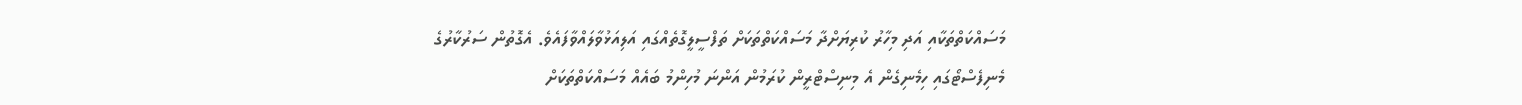މަސައްކަތްތަކާއި އަދި މިހާރު ކުރިޔަށްދާ މަސައްކަތްތަކަށް ތަފްސީލީގޮތެއްގައި އަލިއަޅުވާލައްވާފައެވެ. އެގޮތުން ސަރުކާރުގެ މެނިފެސްޓޯގައި ހިމެނިގެން އެ މިނިސްޓްރީން ކުރަމުން އަންނަ މުހިންމު ބައެއް މަސައްކަތްތަކަށް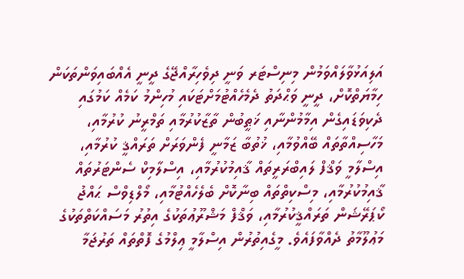އަލިއަޅުވާލައްވަމުން މިނިސްޓަރ ވަނީ ދިވެހިރާއްޖޭގެ ދީނީ އެއްބައިވަންތަކަން ހިމާޔަތްކޮށް، ދީނީ ވަޙްދަތު ދެމެހެއްޓުމަށްޓަކައި މުހިންމު ކަމެއް ކަމުގައި ދެކިވަޑައިގެން އިމާމުންނާއި ޚަޠީބުން ތާޒާކުރުމާއި ތަމްރީނު ކުރުމާއި، މަހާސިއްތާތައް ބޭއްވުމާއި، ޚުތުބާ ޒަމާނީ ފެންވަރަށް ތަރައްޤީ ކުރުމާއި، އިސްލާމީ ވަޤްފް ލައިބްރަރީތައް ޤާއިމުކުރުމާއި، އިސްލާމިކް ސެންޓަރުތައް ޤާއިމުކުރުމާއި، މިސްކިތްތައް ބިނާކޮށް ބެލެހެއްޓުމާއި، މޯލްޑިވްސް ޙައްޖު ކޯޕަރޭޝަން ތަރައްޤީކުރުމާއި، ވަޤްފް މަޝްރޫޢުތަކުގެ އިތުރު މަސައްކަތްތަކުގެ މަޢުލޫމާތު ދެއްވާފައެވެ. މީގެއިތުރުން އިސްލާމީ ޢިލްމުގެ ފޮތްތައް ތަރުޖަމާ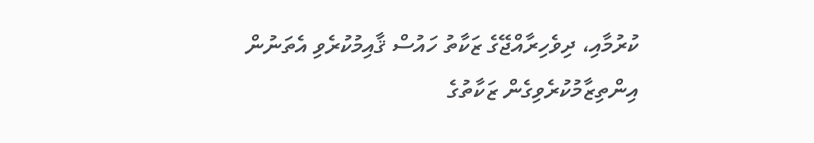ކުރުމާއި، ދިވެހިރާއްޖޭގެ ޒަކާތު ހައުސް ޤާއިމުކުރެވި އެތަނުން އިންތިޒާމުކުރެވިގެން ޒަކާތުގެ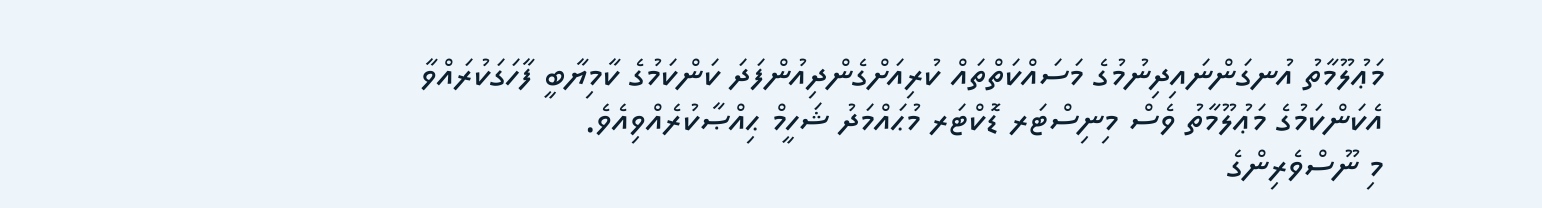މަޢުލޫމާތު އުނގަންނައިދިނުމުގެ މަސައްކަތްތައް ކުރިއަށްގެންދިއުންފަދަ ކަންކަމުގެ ކާމިޔާބީ ފާހަގަކުރައްވާ އެކަންކަމުގެ މަޢުލޫމާތު ވެސް މިނިސްޓަރ ޑޮކްޓަރ މުޙައްމަދު ޝަހީމް ޙިއްޞާކުރެއްވިއެވެ.
މި ނޫސްވެރިންގެ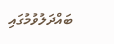ބައްދަލުވުމުގައި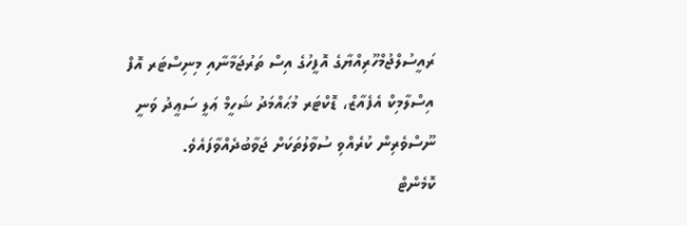ރައީސުލްޖުމްހޫރިއްޔާގެ އޮފީހުގެ އިސް ތަރުޖަމާނާއި މިނިސްޓަރ އޮފް އިސްލާމިކް އެފެއާޒް، ޑޮކްޓަރ މުޙައްމަދު ޝަހީމް ޢަލީ ސަޢީދު ވަނީ ނޫސްވެރިން ކުރެއްވި ސުވާލުތަކަށް ޖަވާބުދެއްވާފައެވެ.
ކޮމެންޓް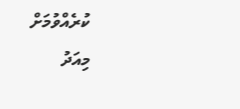ކުރެއްވުމަށް
މިއަދު